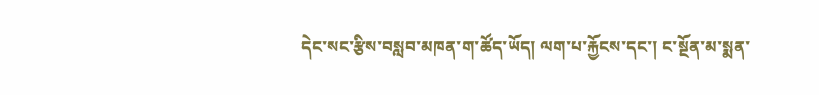དེང་སང་རྩིས་བསླབ་མཁན་ག་ཚོད་ཡོད། ལག་པ་རྐྱོངས་དང་། ང་སྔོན་མ་སྨན་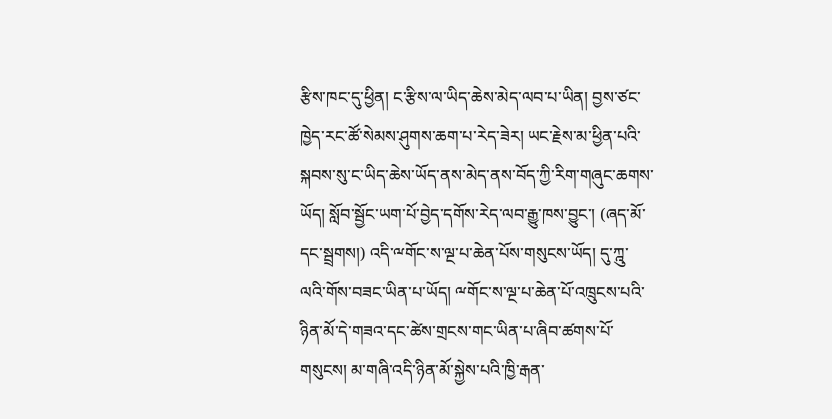རྩིས་ཁང་དུ་ཕྱིན། ང་རྩིས་ལ་ཡིད་ཆེས་མེད་ལབ་པ་ཡིན། བྱས་ཙང་ཁྱེད་རང་ཚོ་སེམས་ཤུགས་ཆག་པ་རེད་ཟེར། ཡང་རྗེས་མ་ཕྱིན་པའི་སྐབས་སུ་ང་ཡིད་ཆེས་ཡོད་ནས་མེད་ནས་བོད་ཀྱི་རིག་གཞུང་ཆགས་ཡོད། སློབ་སྦྱོང་ཡག་པོ་བྱེད་དགོས་རེད་ལབ་རྒྱུ་ཁས་བྱུང་། (ཞད་མོ་དང་སྦྲགས།) འདི་ྋགོང་ས་ལྔ་པ་ཆེན་པོས་གསུངས་ཡོད། དུ་ཀྰུ་ལའི་གོས་བཟང་ཡིན་པ་ཡོད། ྋགོང་ས་ལྔ་པ་ཆེན་པོ་འཁྲུངས་པའི་ཉིན་མོ་དེ་གཟའ་དང་ཚེས་གྲངས་གང་ཡིན་པ་ཞིབ་ཚགས་པོ་གསུངས། མ་གཞི་འདི་ཉིན་མོ་སྐྱེས་པའི་ཁྱི་རྒན་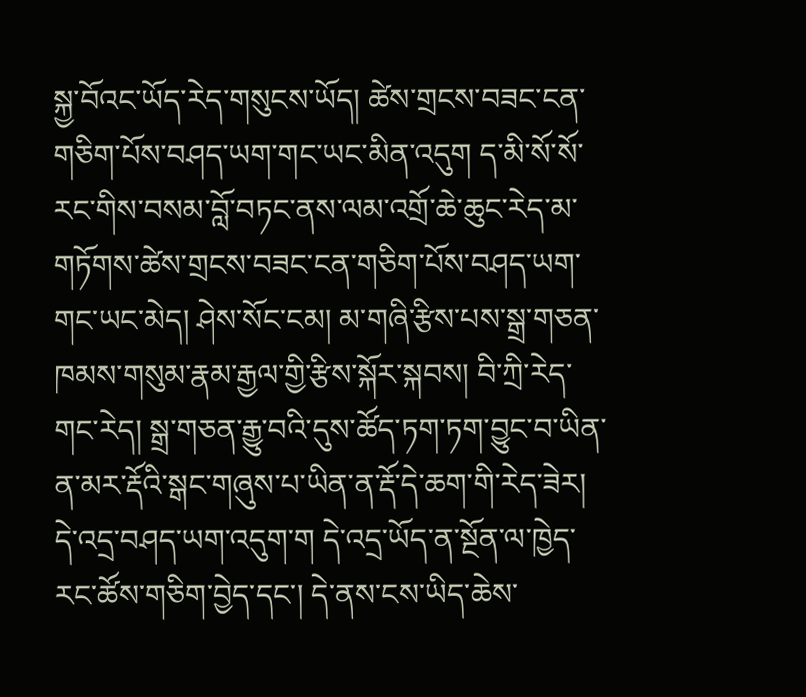སྐྱ་བོའང་ཡོད་རེད་གསུངས་ཡོད། ཚེས་གྲངས་བཟང་ངན་གཅིག་པོས་བཤད་ཡག་གང་ཡང་མིན་འདུག ད་མི་སོ་སོ་རང་གིས་བསམ་བློ་བཏང་ནས་ལམ་འགྲོ་ཆེ་ཆུང་རེད་མ་གཏོགས་ཚེས་གྲངས་བཟང་ངན་གཅིག་པོས་བཤད་ཡག་གང་ཡང་མེད། ཤེས་སོང་ངམ། མ་གཞི་རྩིས་པས་སྒྲ་གཅན་ཁམས་གསུམ་རྣམ་རྒྱལ་གྱི་རྩིས་སྐོར་སྐབས། བི་ཀྲི་རེད་གང་རེད། སྒྲ་གཅན་རྒྱུ་བའི་དུས་ཚོད་ཏག་ཏག་བྱུང་བ་ཡིན་ན་མར་རྡོའི་སྒང་གཞུས་པ་ཡིན་ན་རྡོ་དེ་ཆག་གི་རེད་ཟེར། དེ་འདྲ་བཤད་ཡག་འདུག་ག དེ་འདྲ་ཡོད་ན་སྔོན་ལ་ཁྱེད་རང་ཚོས་གཅིག་བྱེད་དང་། དེ་ནས་ངས་ཡིད་ཆེས་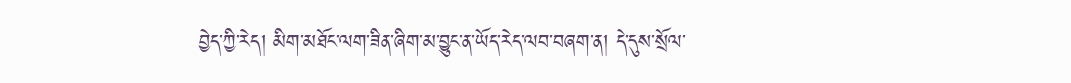བྱེད་ཀྱི་རེད། མིག་མཐོང་ལག་ཟིན་ཞིག་མ་བྱུང་ན་ཡོད་རེད་ལབ་བཞག་ན། དེ་དུས་སྲོལ་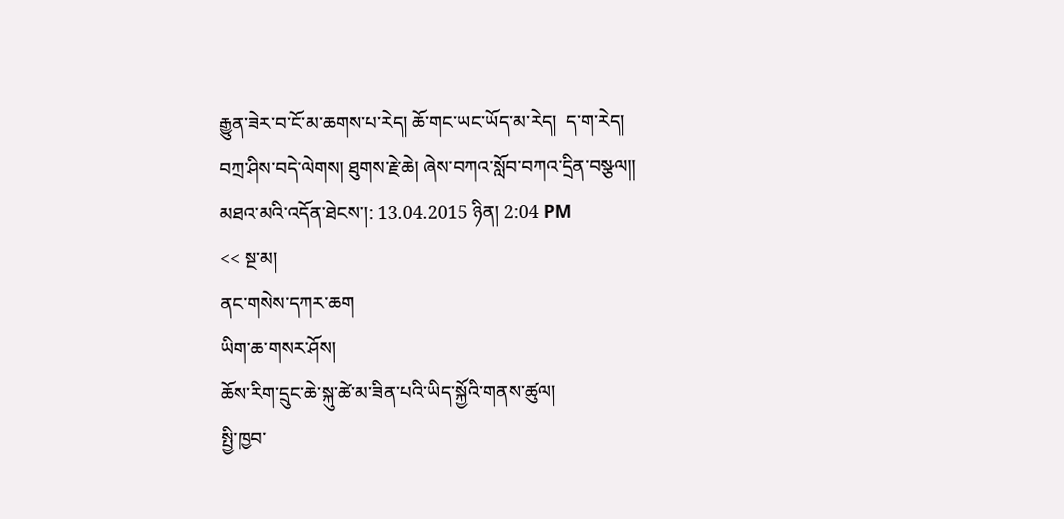རྒྱུན་ཟེར་བ་ངོ་མ་ཆགས་པ་རེད། ཆོ་གང་ཡང་ཡོད་མ་རེད།  ད་ག་རེད། བཀྲ་ཤིས་བདེ་ལེགས། ཐུགས་རྗེ་ཆེ། ཞེས་བཀའ་སློབ་བཀའ་དྲིན་བསྩལ།།
མཐའ་མའི་འདོན་ཐེངས་།: 13.04.2015 ཉིན། 2:04 PM
<< སྔ་མ།
ནང་གསེས་དཀར་ཆག
ཡིག་ཆ་གསར་ཤོས།
ཆོས་རིག་དྲུང་ཆེ་སྐུ་ཚེ་མ་ཟིན་པའི་ཡིད་སྐྱོའི་གནས་ཚུལ།
སྤྱི་ཁྱབ་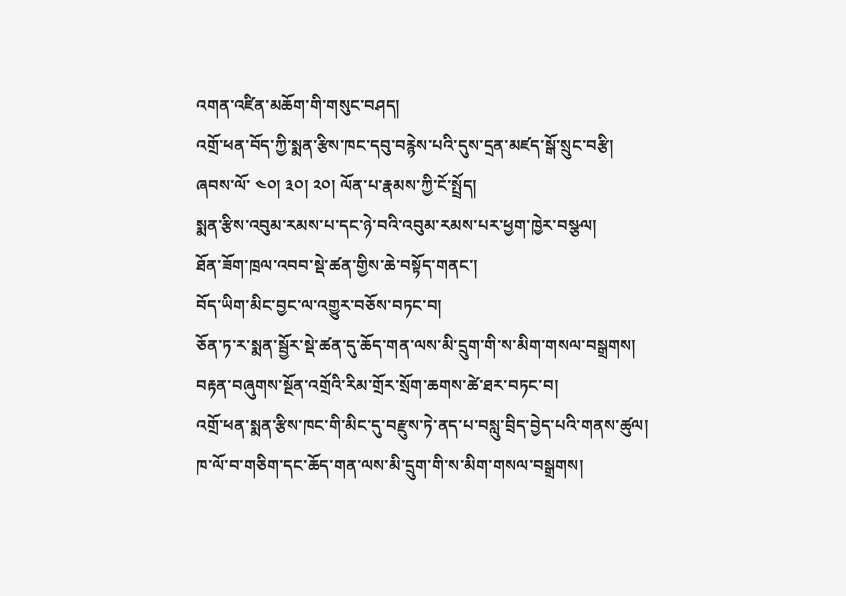འགན་འཛིན་མཆོག་གི་གསུང་བཤད།
འགྲོ་ཕན་བོད་ཀྱི་སྨན་རྩིས་ཁང་དབུ་བརྙེས་པའི་དུས་དྲན་མཛད་སྒོ་སྲུང་བརྩི།
ཞབས་ལོ་ ༤༠། ༣༠། ༢༠། ལོན་པ་རྣམས་ཀྱི་ངོ་སྤྲོད།
སྨན་རྩིས་འབུམ་རམས་པ་དང་ཉེ་བའི་འབུམ་རམས་པར་ཕྱག་ཁྱེར་བསྩལ།
ཐོན་ཟོག་ཁྲལ་འབབ་སྡེ་ཚན་གྱིས་ཆེ་བསྟོད་གནང་།
བོད་ཡིག་མིང་བྱང་ལ་འགྱུར་བཅོས་བཏང་བ།
ཅོན་ཏ་ར་སྨན་སྦྱོར་སྡེ་ཚན་དུ་ཆོད་གན་ལས་མི་དྲུག་གི་ས་མིག་གསལ་བསྒྲགས།
བརྟན་བཞུགས་སྔོན་འགྲོའི་རིམ་གྲོར་སྲོག་ཆགས་ཚེ་ཐར་བཏང་བ།
འགྲོ་ཕན་སྨན་རྩིས་ཁང་གི་མིང་དུ་བརྫུས་ཏེ་ནད་པ་བསླུ་བྲིད་བྱེད་པའི་གནས་ཚུལ།
ཁ་ལོ་བ་གཅིག་དང་ཆོད་གན་ལས་མི་དྲུག་གི་ས་མིག་གསལ་བསྒྲགས།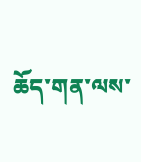ཆོད་གན་ལས་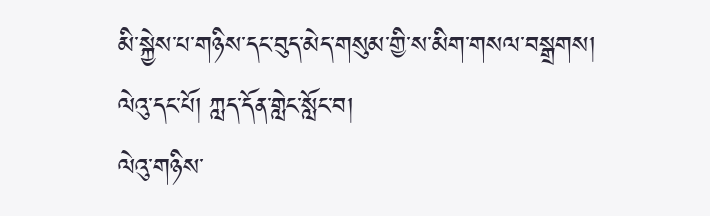མི་སྐྱེས་པ་གཉིས་དང་བུད་མེད་གསུམ་གྱི་ས་མིག་གསལ་བསྒྲགས།
ལེའུ་དང་པོ། ཀླད་དོན་གླེང་སློང་བ།
ལེའུ་གཉིས་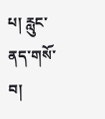པ། རླུང་ནད་གསོ་བ།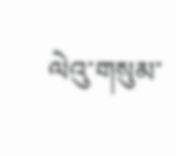ལེའུ་གསུམ་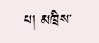པ། མཁྲིས་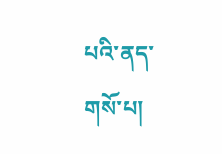པའི་ནད་གསོ་པ།